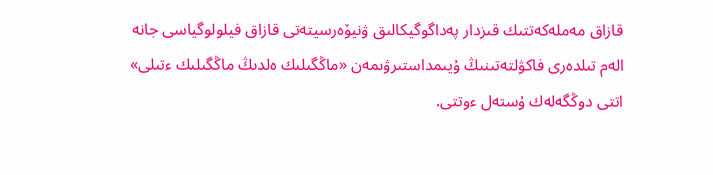قازاق مەملەكەتتىك قىزدار پەداگوگيكالىق ۋنيۆەرسيتەتى قازاق فيلولوگياسى جانە الەم تىلدەرى فاكۋلتەتىنىڭ ۇيىمداستىرۋىمەن «ماڭگىلىك ەلدىڭ ماڭگىلىك ءتىلى» اتتى دوڭگەلەك ۇستەل ءوتتى.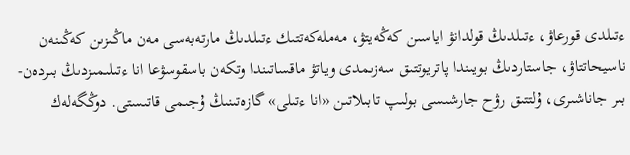ءتىلدى قورعاۋ، ءتىلدىڭ قولدانۋ اياسىن كەڭەيتۋ، مەملەكەتتىك ءتىلدىڭ مارتەبەسى مەن ماڭىزىن كەڭىنەن ناسيحاتتاۋ، جاستاردىڭ بويىندا پاتريوتتىق سەزىمدى وياتۋ ماقساتىندا وتكەن باسقوسۋعا انا ءتىلىمىزدىڭ بىردەن-بىر جاناشىرى، ۇلتتىق رۋح جارشىسى بولىپ تابىلاتىن «انا ءتىلى» گازەتىنىڭ ۇجىمى قاتىستى. دوڭگەلەك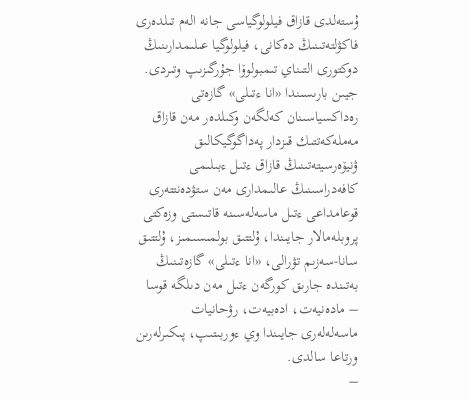ۇستەلدى قازاق فيلولوگياسى جانە الەم تىلدەرى فاكۋلتەتىنىڭ دەكانى، فيلولوگيا عىلىمدارىنىڭ دوكتورى التىناي تىمبولوۆا جۇرگىزىپ وتىردى.
جيىن بارىسىندا «انا ءتىلى» گازەتى رەداكسياسىنان كەلگەن وكىلدەر مەن قازاق مەملەكەتتىك قىزدار پەداگوگيكالىق ۋنيۆەرسيتەتىنىڭ قازاق ءتىل ءبىلىمى كافەدراسىنىڭ عالىمدارى مەن ستۋدەنتتەرى قوعامداعى ءتىل ماسەلەسىنە قاتىستى وزەكتى پروبلەمالار جايىندا، ۇلتتىق بولمىسىمىز، ۇلتتىق سانا-سەزىم تۋرالى، «انا ءتىلى» گازەتىنىڭ بەتىندە جارىق كورگەن ءتىل مەن دىلگە قوسا – مادەنيەت، ادەبيەت، رۋحانيات ماسەلەلەرى جايىندا وي ءوربىتىپ، پىكىرلەرىن ورتاعا سالدى.
–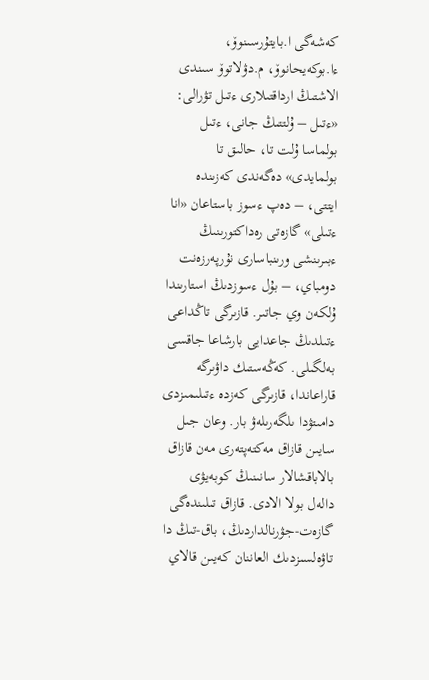كەشەگى ا.بايتۇرسىنوۆ، ءا.بوكەيحانوۆ، م.دۋلاتوۆ سىندى الاشتىڭ ارداقتىلارى ءتىل تۋرالى: «ءتىل – ۇلتتىڭ جانى، ءتىل بولماسا ۇلت تا، حالىق تا بولمايدى» دەگەندى كەزىندە ايتتى، – دەپ ءسوز باستاعان «انا ءتىلى» گازەتى رەداكتورىنىڭ ءبىرىنشى ورىنباسارى نۇرپەرزەنت دومباي، – بۇل ءسوزدىڭ استارىندا ۇلكەن وي جاتىر. قازىرگى تاڭداعى ءتىلدىڭ جاعدايى بارشاعا جاقسى بەلگىلى. كەڭەستىك داۋىرگە قاراعاندا، قازىرگى كەزدە ءتىلىمىزدى دامىتۋدا ىلگەرىلەۋ بار. وعان جىل سايىن قازاق مەكتەپتەرى مەن قازاق بالاباقشالار سانىنىڭ كوبەيۋى دالەل بولا الادى. قازاق تىلىندەگى گازەت-جۋرنالداردىڭ، باق-تىڭ دا تاۋەلسىزدىك العاننان كەيىن قالاي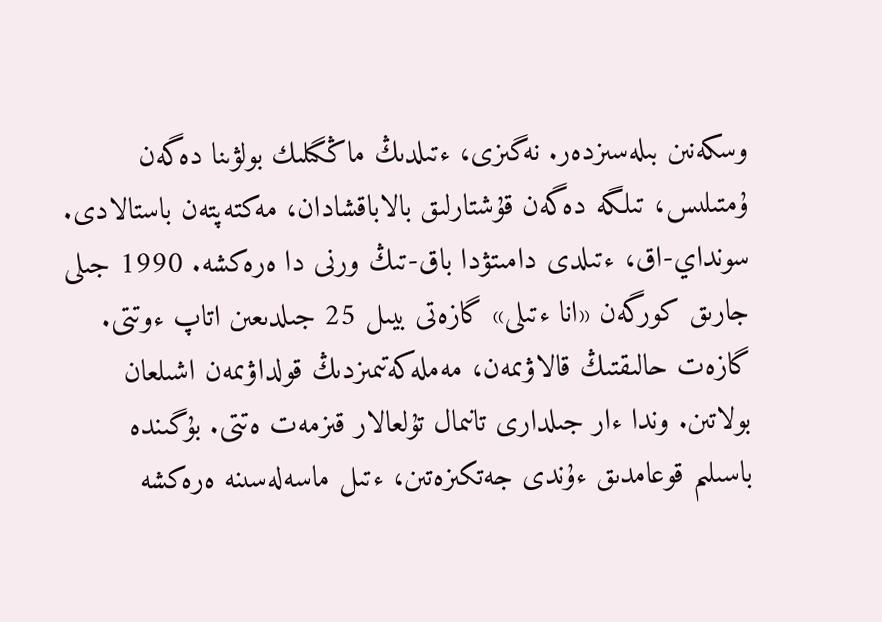وسكەنىن بىلەسىزدەر. نەگىزى، ءتىلدىڭ ماڭگىلىك بولۋىنا دەگەن ۇمتىلىس، تىلگە دەگەن قۇشتارلىق بالاباقشادان، مەكتەپتەن باستالادى. سونداي-اق، ءتىلدى دامىتۋدا باق-تىڭ ورنى دا ەرەكشە. 1990 جىلى جارىق كورگەن «انا ءتىلى» گازەتى بيىل 25 جىلدىعىن اتاپ ءوتتى. گازەت حالىقتىڭ قالاۋىمەن، مەملەكەتىمىزدىڭ قولداۋىمەن اشىلعان بولاتىن. وندا ءار جىلدارى تانىمال تۇلعالار قىزمەت ەتتى. بۇگىندە باسىلىم قوعامدىق ءۇندى جەتكىزەتىن، ءتىل ماسەلەسىنە ەرەكشە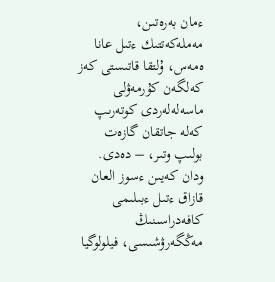ءمان بەرەتىن، مەملەكەتتىك ءتىل عانا ەمەس، ۇلتقا قاتىستى كەز كەلگەن كۇرمەۋلى ماسەلەلەردى كوتەرىپ كەلە جاتقان گازەت بولىپ وتىر، – دەدى.
ودان كەيىن ءسوز العان قازاق ءتىل ءبىلىمى كافەدراسىنىڭ مەڭگەرۋشىسى، فيلولوگيا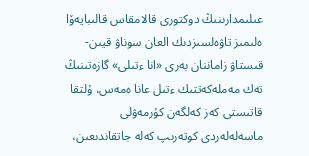عىلىمدارىنىڭ دوكتورى قالامقاس قالىبايەۆا ەلىمىز تاۋەلسىزدىك العان سوناۋ قيىن-قىستاۋ زاماننان بەرى «انا ءتىلى» گازەتىنىڭ تەك مەملەكەتتىك ءتىل عانا ەمەس، ۇلتقا قاتىستى كەز كەلگەن كۇرمەۋلى ماسەلەلەردى كوتەرىپ كەلە جاتقاندىعىن،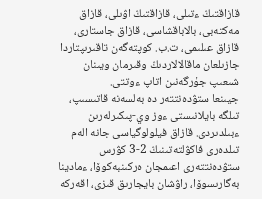قازاقتىڭ ءتىلى، قازاقتىڭ اۋىلى، قازاق مەكتەبى، بالاباقشاسى، قازاق جاستارى، قازاق عىلىمى، ت.ب. كوپتەگەن تاقىرىپتاردا جازىلعان ماقالالاردىڭ وقىرمان ويىنان شىعىپ جۇرگەنىن اتاپ ءوتتى.
جيىنعا ستۋدەنتتەر دە بەلسەنە قاتىسىپ، تىلگە بايلانىستى ءوز وي-پىكىرلەرىن ءبىلدىردى. قازاق فيلولوگياسى جانە الەم تىلدەرى فاكۋلتەتىنىڭ 2-3 كۋرس ستۋدەنتتەرى اعىمجان ەركىنبەكوۆا، ءمادينا بەگارىسوۆا، راۋشان بايجارىق قىزى، اقەركە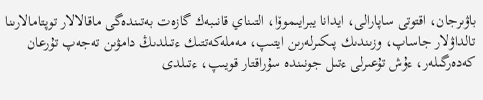باۋىرجان، اقتوتى ساپارالى، ايدانا يبرايىموۆا، التىناي قانىبەك گازەت بەتىندەگى ماقالالار توپتامالارىنا تالداۋلار جاساپ، وزىندىك پىكىرلەرىن ايتىپ، مەملەكەتتىك ءتىلدىڭ دامۋىن تەجەپ تۇرعان كەدەرگىلەر، ءۇش تۇعىرلى ءتىل جونىندە سۇراقتار قويىپ، ءتىلدى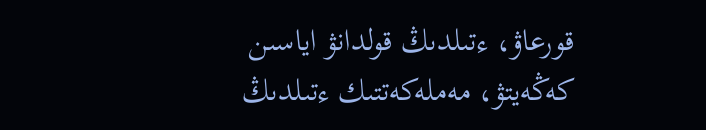قورعاۋ، ءتىلدىڭ قولدانۋ اياسىن كەڭەيتۋ، مەملەكەتتىك ءتىلدىڭ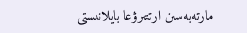مارتەبەسىن ارتتىرۋعا بايلانىستى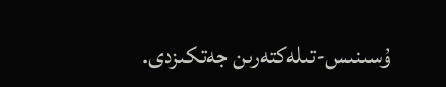ۇسىنىس-تىلەكتەرىن جەتكىزدى.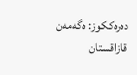دەرەككوز: ەگەمەن قازاقستان